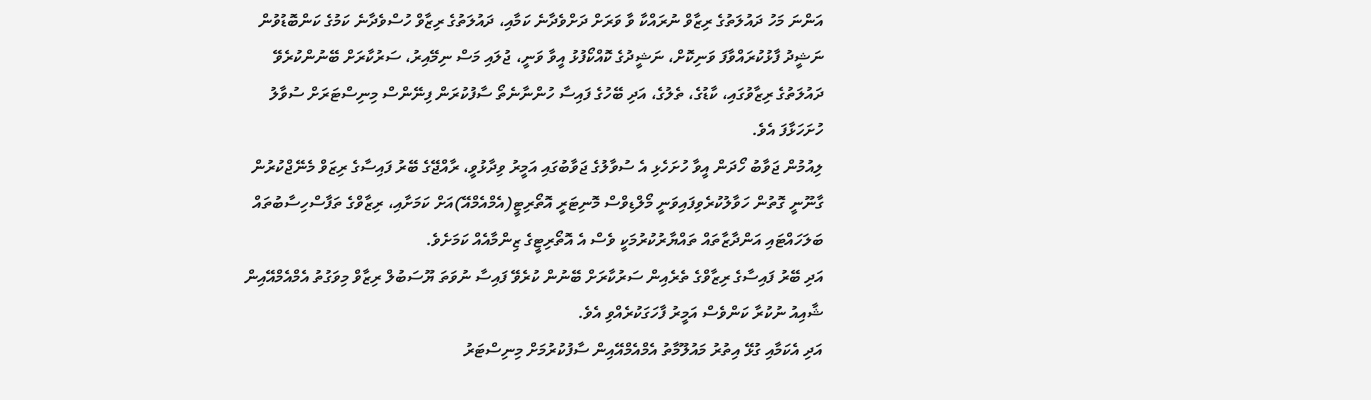އަންނަ މަހު ދައުލަތުގެ ރިޒާވް ނުރައްކާ ވާ ވަރަށް ދަށްވެދާނެ ކަމާއި، ދައުލަތުގެ ރިޒާވް ހުސްވެދާނެ ކަމުގެ ކަންބޮޑުވުން ނަޝީދު ފާޅުކުރައްވާފަ ވަނިކޮށް، ނަޝީދުގެ ކޮއްކޯފުޅު އީވާ ވަނީ، ޖުލައި މަސް ނިމޭއިރު، ސަރުކާރަށް ބޭނުންކުރެވޭ ދައުލަތުގެ ރިޒާވުގައި، ކާޑުގެ، ތެލުގެ، އަދި ބޭހުގެ ފައިސާ ހުންނާނެތޯ ސާފުކުރަން ފިނޭންސް މިނިސްޓަރަށް ސުވާލު ހުށަހަޅާފަ އެވެ.
ލިއުމުން ޖަވާބު ހޯދަން އީވާ ހުށަހެޅި އެ ސުވާލުގެ ޖަވާބުގައި އަމީރު ވިދާޅުވީ، ރާއްޖޭގެ ބޭރު ފައިސާގެ ރިޒަވް މެނޭޖްކުރުން ގާނޫނީ ގޮތުން ހަވާލުކުރެވިފައިވަނީ މޯލްޑިވްސް މޮނިޓަރީ އޮތޯރިޓީ(އެމްއެމްއޭ)އަށް ކަމަށާއި، ރިޒާވްގެ ތަފާސްހިސާބުތައް ބަލަހައްޓައި އަންދާޒާތައް ތައްޔާރުކުރުމަކީ ވެސް އެ އޮތޯރިޓީގެ ޒިންމާއެއް ކަމަށެވެ.
އަދި ބޭރު ފައިސާގެ ރިޒާވްގެ ތެރެއިން ސަރުކާރަށް ބޭނުން ކުރެވޭ ފައިސާ ނުވަތަ ޔޫސަބުލް ރިޒާވް މިވަގުތު އެމްއެމްއޭއިން ޝާއިއު ނުކުރާ ކަންވެސް އަމީރު ފާހަގަކުރެއްވި އެވެ.
އަދި އެކަމާއި ގުޅޭ އިތުރު މައުލޫމާތު އެމްއެމްއޭއިން ސާފުކުރުމަށް މިނިސްޓަރު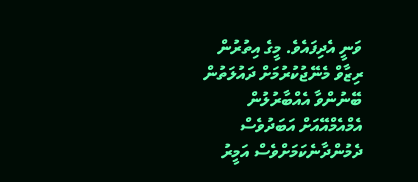ވަނީ އެދިފައެވެ. މީގެ އިތުރުން ރިޒާވް މެނޭޖުކުރުމަށް ދައުލަތުން ބޭނުންވާ އެއްބާރުލުން އެމްއެމްއޭއަށް އަބަދުވެސް ދެމުންދާނެކަމަށްވެސް އަމީރު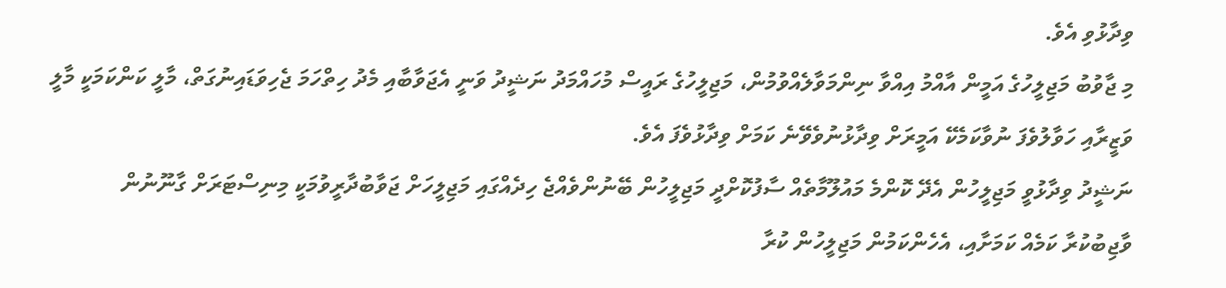ވިދާޅުވި އެވެ.
މި ޖާވުބު މަޖިލީހުގެ އަމީން އާއްމު އިއްވާ ނިންމަވާލެއްވުމުން، މަޖިލީހުގެ ރައީސް މުހައްމަދު ނަޝީދު ވަނީ އެޖަވާބާއި މެދު ހިތްހަމަ ޖެހިވަޑައިނުގަތް، މާލީ ކަންކަމަކީ މާލީ ވަޒީރާއި ހަވާލުވެފަ ނުވާކަމެކޭ އަމީރަށް ވިދާޅުނުވެވޭނެ ކަމަށް ވިދާޅުވެފަ އެވެ.
ނަޝީދު ވިދާޅުވީ މަޖިލީހުން އެދޭ ކޮންމެ މައުލޫމާތެއް ސާފުކޮށްދީ މަޖިލީހުން ބޭނުންވެއްޖެ ހިދެއްގައި މަޖިލީހަށް ޖަވާބުދާރީވުމަކީ މިނިސްޓަރަށް ގާނޫނުން ވާޖިބުކުރާ ކަމެއް ކަމަށާއި، އެހެންކަމުން މަޖިލީހުން ކުރާ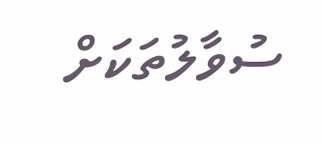ސުވާލުތަކަށް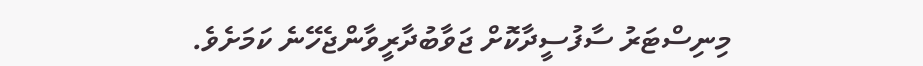މިނިސްޓަރު ސާފުސީދާކޮށް ޖަވާބުދާރީވާންޖެހޭނެ ކަމަށެވެ.